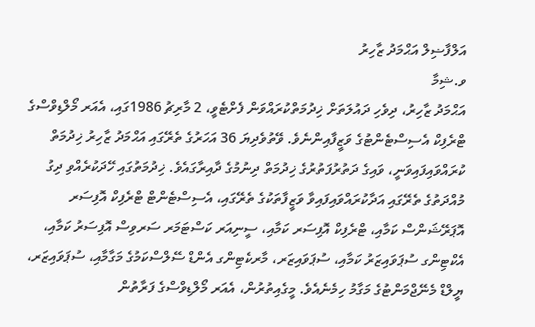އަލްފާޟިލް އަޙްމަދު ޒާހިރު
ވ.ޝިމާ
އަޙްމަދު ޒާހިރު، ދިވެހި ދައުލަތަށް ޚިދުމަތްކުރައްވަން ފެށްޓެވީ، 2 މާރިޗު 1986ގައި، އެއަރ މޯލްޑިވްސްގެ ޓްރެފިކް އެސިސްޓެންޓުގެ ވަޒީފާއިންނެވެ. ވޭތުވެދިޔަ 36 އަހަރުގެ ތެރޭގައި އަޙްމަދު ޒާހިރު ޚިދުމަތް ކުރައްވައިފައިވަނީ، ވައިގެ ދަތުރުފަތުރުގެ ޚިދުމަތް ދިނުމުގެ ދާއިރާގައެވެ. ޚިދުމަތުގައި ހޭދަކުރެއްވި ދިގު މުއްދަތުގެ ތެރޭގައި އަދާކުރައްވައިފައިވާ ވަޒީފާތަކުގެ ތެރޭގައި، އެސިސްޓެންޓް ޓްރެފިކް އޮފިސަރ އޮޕަރޭޝަންސް ކަމާއި، ޓްރެފިކް އޮފިސަރ ކަމާއި، ސީނިއަރ ކަސްޓަމަރ ސަރވިސް އޮފިސަރު ކަމާއި، އެކްޓިންގ ސުޕަވައިޒަރު ކަމާއި، ސުޕަވައިޒަރ، މާރކެޓިންގ އެންޑް ސޭލްސްކަމުގެ މަގާމާއި، ސުޕަވައިޒަރ، ޔީލްޑް މެނޭޖްމަންޓުގެ މަގާމު ހިމެނެއެވެ. މީގެއިތުރުން، އެއަރ މޯލްޑިވްސްގެ ފަރާތުން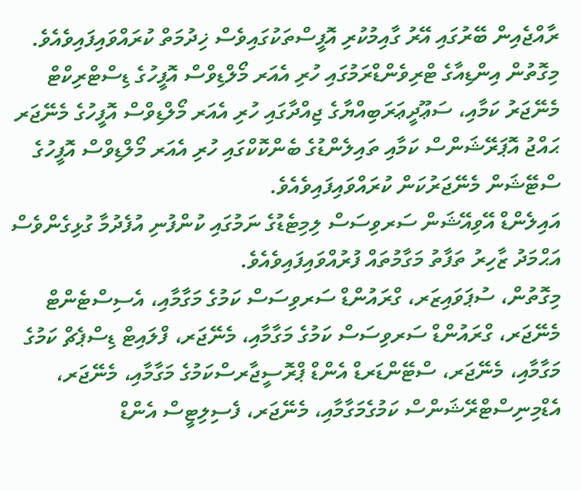ރާއްޖެއިން ބޭރުގައި އޭރު ގާއިމުކުރި އޮފީސްތަކުގައިވެސް ޚިދުމަތް ކުރައްވައިފައިވެއެވެ. މިގޮތުން އިންޑިއާގެ ޓްރިވެންޑްރަމުގައި ހުރި އެއަރ މޯލްޑިވްސް އޮފީހުގެ ޑިސްޓްރިކްޓް މެނޭޖަރު ކަމާއި، ސަޢޫދީޢަރަބިއްޔާގެ ޖިއްދާގައި ހުރި އެއަރ މޯލްޑިވްސް އޮފީހުގެ މެނޭޖަރ ޙައްޖު އޮޕަރޭޝަންސް ކަމާއި ތައިލެންޑުގެ ބެންކޮކްގައި ހުރި އެއަރ މޯލްޑިވްސް އޮފީހުގެ ސްޓޭޝަން މެނޭޖަރުކަން ކުރައްވައިފައިވެއެވެ.
އައިލެންޑް އޭވިއޭޝަން ސަރވިސަސް ލިމިޓެޑުގެ ނަމުގައި ކުންފުނި އުފެދުމާ ގުޅިގެންވެސް އަޙްމަދު ޒާހިރު ތަފާތު މަގާމުތައް ފުރުއްވައިފައިވެއެވެ.
މިގޮތުން، ސުޕަވައިޒަރ، ގްރައުންޑް ސަރވިސަސް ކަމުގެ މަގާމާއި، އެސިސްޓެންޓް މެނޭޖަރ، ގްރައުންޑް ސަރވިސަސް ކަމުގެ މަގާމާއި، މެނޭޖަރ، ފްލައިޓް ޑިސްޕެޗް ކަމުގެ މަގާމާއި، މެނޭޖަރ، ސްޓޭންޑަރޑް އެންޑް ޕްރޮސީޖާރސްކަމުގެ މަގާމާއި، މެނޭޖަރ، އެޑްމިނިސްޓްރޭޝަންސް ކަމުގެމަގާމާއި، މެނޭޖަރ، ފެސިލިޓީސް އެންޑް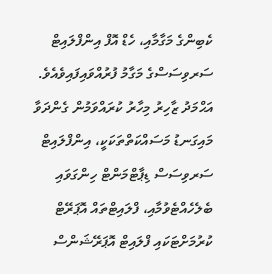ކެބިންގެ މަގާމާއި، ހެޑް އޮފް އިންފްލައިޓް ސަރވިސަސްގެ މަގާމު ފުރުއްވައިފައިވެއެވެ.
އަޙްމަދު ޒާހިރު މިހާރު ކުރައްވަމުން ގެންދަވާ މައިގަނޑު މަސައްކަތްތަކަކީ، އިންފްލައިޓް ސަރވިސަސް ޑިޕާޓްމަންޓް ހިންގަވައި ބެލެހެއްޓެވުމާއި، ފްލައިޓްތައް އޮޕަރޭޓް ކުރުމަށްޓަކައި ފްލައިޓް އޮޕަރޭޝަންސް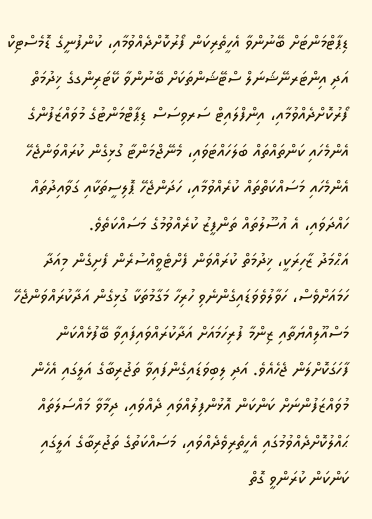ޑިޕާޓްމަންޓަށް ބޭނުންވާ އެހީތެރިކަން ފޯރުކޮށްދެއްވުމާއި، ކުންފުނީގެ ޑޮމެސްޓިކް އަދި އިންޓަރނޭޝަނަލް ސްޓޭޝަންތަކަށް ބޭނުންވާ ކޭޓަރިންގގެ ޚިދުމަތް ފޯރުކޮށްދެއްވުމާއި، އިންފްލައިޓް ސަރވިސަސް ޑިޕާޓްމަންޓުގެ މުވައްޒަފުންގެ އެންމެހައި ކަންތައްތައް ބަލަހައްޓަވައި، މެނޭޖްމަންޓާ ގުޅިގެން ކުރައްވަންޖެހޭ އެންމެހައި މަސައްކަތްތައް ކުރެއްވުމާއި، ހަދަންޖެހޭ ޕޮލިސީތަކާއި ގަވާއިދުތައް ހައްދަވައި، އެ އުސޫލުތައް ތަންފީޒު ކުރެއްވުމުގެ މަސައްކަތެވެ.
އަޙްމަދު ޒާހިރަކީ، ޚިދުމަތް ކުރައްވަން ފެށްޓެވީއްސުރެން ފެށިގެން މިއަދާ ހަމައަށްވެސް، ހަވާލުވެވަޑައިގެންނެވި ހުރިހާ މަގާމުތަކާ ގުޅިގެން އަދާކުރައްވަންޖެހޭ މަސްއޫލިއްޔަތާއި ޒިންމާ ފުރިހަމައަށް އަދާކުރައްވައިފައިވާ ބޭފުޅެއްކަން ފާހަގަކޮށްލަން ޖެހެއެވެ. އަދި ލިބިވަޑައިގެންފައިވާ ތަޖުރިބާގެ އަލީގައި އެހެން މުވައްޒަފުންނަށް ކަންކަން އޮޅުންފިލުއްވައި ދެއްވައި، ދިމާވާ މައްސަލަތައް ޙައްލުކޮށްދެއްވުމުގައި އެހީތެރިވެދެއްވައި، މަސައްކަތުގެ ތަޖުރިބާގެ އަލީގައި ކަންކަން ކުރަންވީ ގޮތް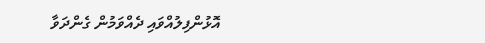އޮޅުންފިލުއްވައި ދެއްވަމުން ގެންދަވާ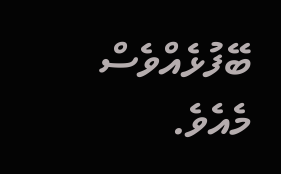ބޭފުޅެއްވެސް މެއެވެ.